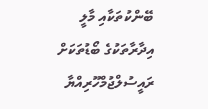ބޭންކުތަކާއި މާލީ އިދާރާތަކުގެ ބޯޑުތަކަށް ރައީސުލްޖުމްހޫރިއްޔާ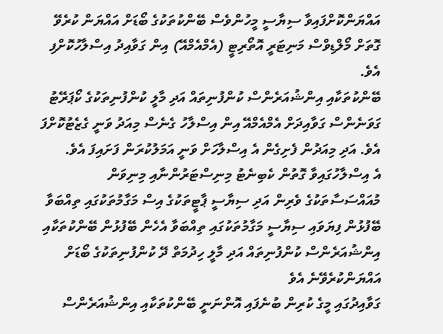އައްޔަންކޮށްފައިވާ ސިޔާސީ މީހުންވެސް ބޭންކުތަކުގެ ބޯޑަށް އައްޔަން ކުރެވޭ ގޮތަށް މޯލްޑިވްސް މަނިޓަރީ އޮތޯރިޓީ (އެމްއެމްއޭ) އިން ގަވާއިދު އިސްލާހުކޮށްފި އެވެ.
ބޭންކުތަކާއި އިންޝުއަރެންސް ކުންފުނިތައް އަދި މާލީ ކުންފުނިތަކުގެ ކޯޕަރޭޓު ގަވަނެންސް ގަވާއިދަށް އެމްއެމްއޭ އިން އިސްލާހު ގެނެސް މިއަދު ވަނީ ގެޒެޓުކޮށްފަ އެވެ. އަދި މިއަދުން ފެށިގެން އެ އިސްލާހަށް ވަނީ އަމަލުކުރަން ފަށައިފަ އެވެ.
އެ އިސްލާހުގައިވާ ގޮތުން ކެބިނެޓު މިނިސްޓަރުންނާއި މިނިވަން މުއައްސަސާތަކުގެ ވެރިން އަދި ސިޔާސީ ޕާޓީތަކުގެ އިސް މަގާމުތަކުގައި ތިއްބަވާ ބޭފުޅުން ފިޔަވައި ސިޔާސީ މަގާމުތަކުގައި ތިއްބަވާ އެހެން ބޭފުޅުން ބޭންކުތަކާއި އިންޝުއަރެންސް ކުންފުނިތައް އަދި މާލީ ހިދުމަތް ދޭ ކުންފުނިތަކުގެ ބޯޑަށް އައްޔަންކުރެވޭނެ އެވެ
ގަވާއިދުގައި މީގެ ކުރިން ބުނެފައި އޮންނަނީ ބޭންކުތަކާއި އިންޝުއަރެންސް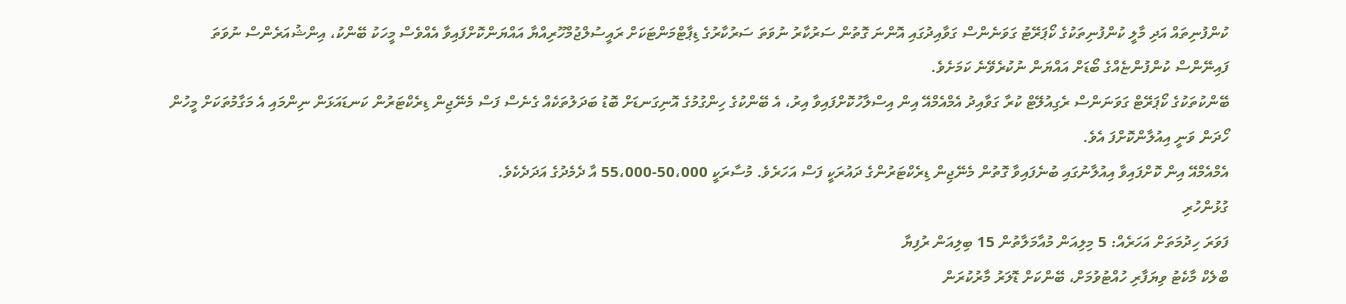ކުންފުނިތައް އަދި މާލީ ކުންފުނިތަކުގެ ކޯޕަރޭޓު ގަވަނެންސް ގަވާއިދުގައި އޮންނަ ގޮތުން ސަރުކާރު ނުވަތަ ސަރުކާރުގެ ޑިޕާޓްމަންޓަކަށް ރައީސުލްޖުމްހޫރިއްޔާ އައްޔަންކޮށްފައިވާ އެއްވެސް މީހަކު ބޭންކު، އިންޝުއަރެންސް ނުވަތަ ފައިނޭންސް ކުންފުންޏެއްގެ ބޯޑަށް އައްޔަން ނުކުރެވޭނެ ކަމަށެވެ.
ބޭންކުތަކުގެ ކޯޕަރޭޓް ގަވަނަންސް ރެގިއުލޭޓް ކުރާ ގަވާއިދު އެމްއެމްއޭ އިން އިސްލާހުކޮށްފައިވާ އިރު، އެ ބޭންކުގެ ހިންގުމުގެ އޮނިގަނޑަށް ބޮޑު ބަދަލުތަކެއް ގެނެސް ފަސް މެނޭޖިން ޑިރެކްޓަރުން ކަނޑައަޅަން ނިންމައި އެ މަގާމުތަކަށް މީހުން ހޯދަން ވަނީ އިއުލާންކޮށްފަ އެވެ.
އެމްއެމްއޭ އިން ކޮށްފައިވާ އިއުލާނުގައި ބުނެފައިވާ ގޮތުން މެނޭޖިން ޑިރެކްޓަރުންގެ ދައުރަކީ ފަސް އަހަރެވެ. މުސާރަކީ 50،000-55،000 އާ ދެމެދުގެ އަދަދެކެވެ.
ގުޅުންހުރި
ފަވަރަ ހިދުމަތަށް އަހަރެއް: 5 މިލިއަން މުއާމަލާތުން 15 ބިލިއަން ރުފިޔާ
ބްލެކް މާކެޓު ވިޔަފާރި ހުއްޓުވުމަށް، ބޭންކަށް ޑޮލަރު މާރުކުރަން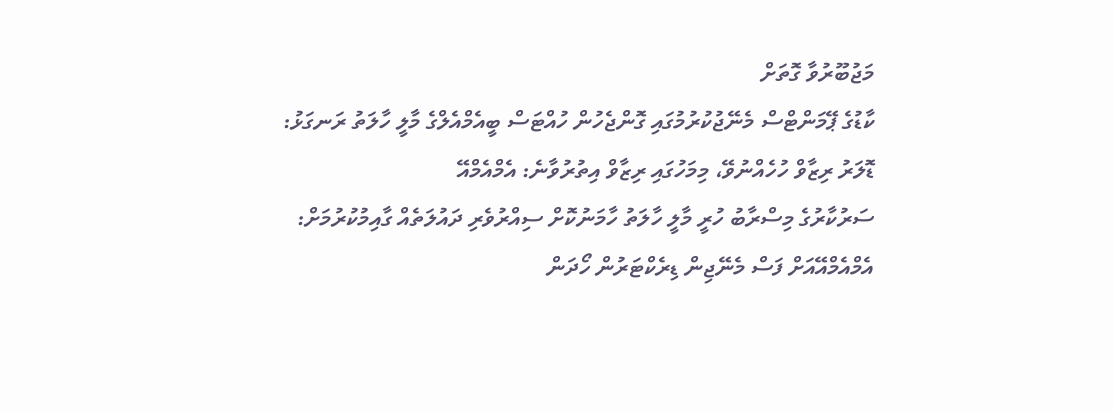މަޖުބޫރުވާ ގޮތަށް
ކާޑުގެ ޕޭމަންޓްސް މެނޭޖުކުރުމުގައި ގޮންޖެހުން ހުއްޓަސް ބީއެމްއެލްގެ މާލީ ހާލަތު ރަނގަޅު:
ޑޮލަރު ރިޒާވް ހުހެއްނުވޭ، މިމަހުގައި ރިޒާވް އިތުރުވާނެ: އެމްއެމްއޭ
ސަރުކާރުގެ މިސްރާބު ހުރީ މާލީ ހާލަތު ހާމަނުކޮށް ސިއްރުވެރި ދައުލަތެއް ގާއިމުކުރުމަށް:
އެމްއެމްއޭއަށް ފަސް މެނޭޖިން ޑިރެކްޓަރުން ހޯދަން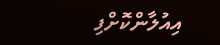އިއުލާންކޮށްފި